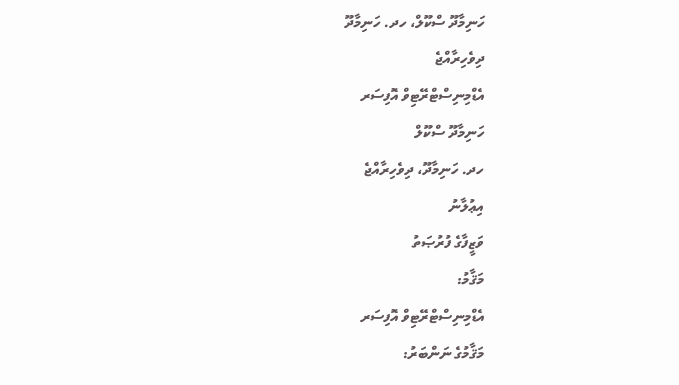ހަނިމާދޫ ސްކޫލް، ހދ. ހަނިމާދޫ
ދިވެހިރާއްޖެ
އެޑްމިނިސްޓްރޭޓިވް އޮފިސަރ
ހަނިމާދޫ ސްކޫލް
ހދ. ހަނިމާދޫ، ދިވެހިރާއްޖެ
އިޢުލާނު
ވަޒީފާގެ ފުރުޞަތު
މަޤާމު:
އެޑްމިނިސްޓްރޭޓިވް އޮފިސަރ
މަޤާމުގެ ނަންބަރު: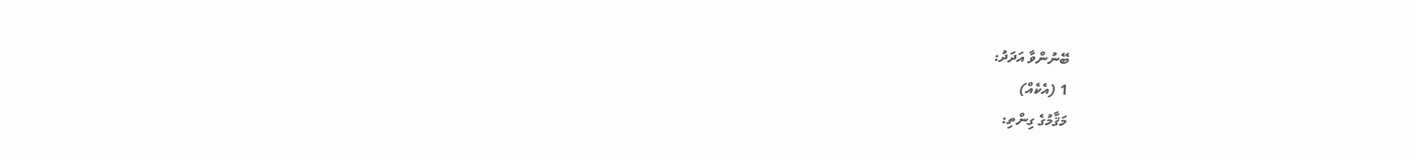ބޭނުންވާ އަދަދު:
1 (އެކެއް)
މަޤާމުގެ ގިންތި: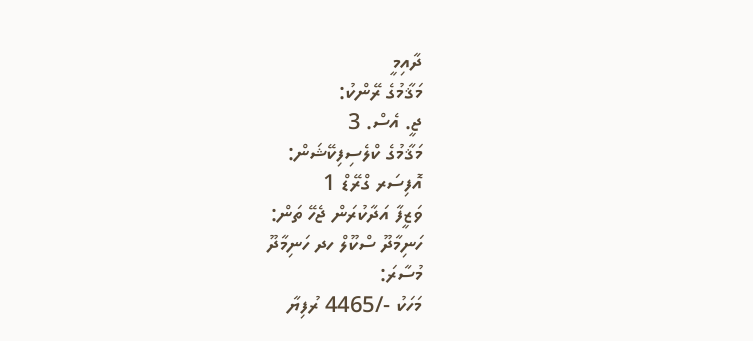ދާއިމީ
މަޤާމުގެ ރޭންކު:
ޖީ. އެސް. 3
މަޤާމުގެ ކްލެސިފިކޭޝަން:
އޮފިސަރ ގްރޭޑް 1
ވަޒީފާ އަދާކުރަން ޖެހޭ ތަން:
ހަނިމާދޫ ސްކޫލް ހދ ހަނިމާދޫ
މުސާރަ:
މަހަކު -/4465 ރުފިޔާ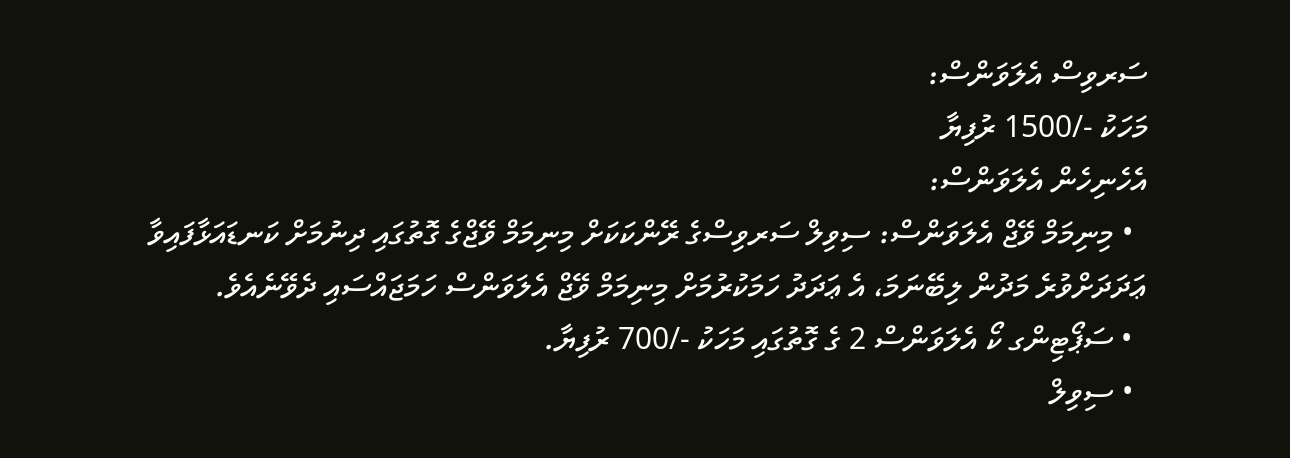ސަރވިސް އެލަވަންސް:
މަހަކު -/1500 ރުފިޔާ
އެހެނިހެން އެލަވަންސް:
  • މިނިމަމް ވޭޖް އެލަވަންސް: ސިވިލް ސަރވިސްގެ ރޭންކަކަށް މިނިމަމް ވޭޖްގެ ގޮތުގައި ދިނުމަށް ކަނޑައަޅާފައިވާ ޢަދަދަށްވުރެ މަދުން ލިބޭނަމަ، އެ ޢަދަދު ހަމަކުރުމަށް މިނިމަމް ވޭޖް އެލަވަންސް ހަމަޖައްސައި ދެވޭނެއެވެ.
  • ސަޕޯޓިންގ ކޯ އެލަވަންސް 2 ގެ ގޮތުގައި މަހަކު -/700 ރުފިޔާ.
  • ސިވިލް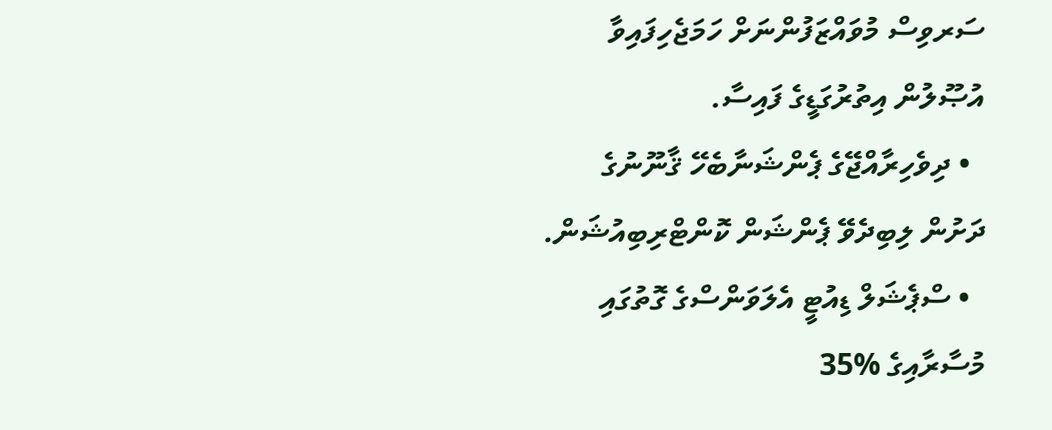ސަރވިސް މުވައްޒަފުންނަށް ހަމަޖެހިފައިވާ އުޞޫލުން އިތުރުގަޑީގެ ފައިސާ.
  • ދިވެހިރާއްޖޭގެ ޕެންޝަނާބެހޭ ޤާނޫނުގެ ދަށުން ލިބިދެވޭ ޕެންޝަން ކޮންޓްރިބިއުޝަން.
  • ސްޕެޝަލް ޑިއުޓީ އެލަވަންސްގެ ގޮތުގައި މުސާރާއިގެ %35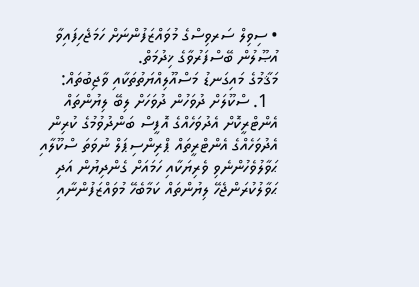• ސިވިލް ސަރވިސްގެ މުވައްޒަފުންނަށް ހަމަޖެހިފައިވާ އުޞޫލުން ބޭސްފަރުވާގެ ޚިދުމަތް.
މަޤާމުގެ މައިގަނޑު މަސްއޫލިއްޔަތުތަކާއި ވާޖިބުތައް:
  1. ސްކޫލަށް ދުވަހުން ދުވަހަށް ލިބޭ ލިޔުންތައް އެންޓްރީކޮށް އެދުވަހެއްގެ އޮފީސް ބަންދުވުމުގެ ކުރިން  އެދުވަހެއްގެ އެންޓްރީތައް ޕްރިންސިޕަލް ނުވަތަ ސްކޫލާއި ޙަވާލުވެހުންނެވި ވެރިޔަކާއި ހަމައަށް ގެންދިޔުން އަދި ޙަވާލުކުރަންޖެހޭ ލިޔުންތައް ކަމާބެހޭ މުވައްޒަފުންނާއި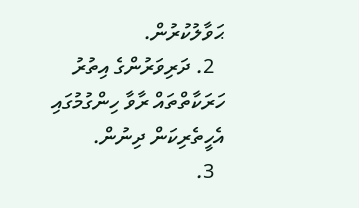ޙަވާލުކުރުން.
  2. ދަރިވަރުންގެ އިތުރު ހަރަކާތްތައް ރާވާ ހިންގުމުގައި އެހީތެރިކަން ދިނުން.
  3.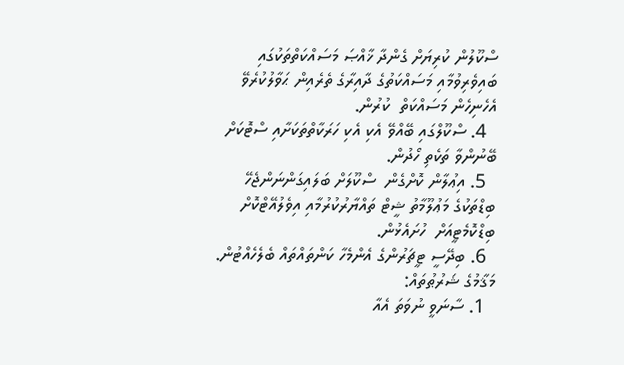ސްކޫލުން ކުރިޔަށް ގެންދާ ޚާއްޞަ މަސައްކަތްތަކުގައި ބައިވެރިވުމާއި މަސައްކަތުގެ ދާއިރާގެ ތެރެއިން ޙަވާލުކުރެވޭ އެހެނިހެން މަސައްކަތް  ކުރުން.
  4. ސްކޫލްގައި ބޭއްވޭ އެކި އެކި ހަރަކާތްތަކަށާއި ސްޓޮކަށް ބޭނުންވާ ތަކެތި ހޯދުން.
  5. އިޢުލާން ކޮށްގެން  ސްކޫލަށް ބަލައިގަންނަންޖެހޭ ބިޑްތަކުގެ މަޢުލޫމާތު ޝީޓް ތައްޔާރުކުރުމާއި އިވެލުއޭޓްކޮށް ބިޑްކޮމެޓީއަށް  ހުށައެޅުން.
  6. ބިދޭސީ ޓީޗަރުންގެ އެންމެހާ ކަންތައްތައް ބެލެހެއްޓުން.
މަޤާމުގެ ޝަރުޠުތައް:
  1. ސާނަވީ ނުވަތަ އެއާ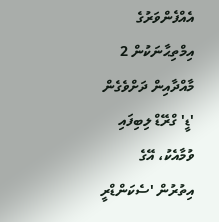އެއްފެންވަރުގެ އިމްތިޙާނަކުން 2 މާއްދާއިން ދަށްވެގެން 'ޑީ' ގްރޭޑް ލިބިފައި  ވުމާއެކު، އޭގެ އިތުރުން 'ސެކަންޑްރީ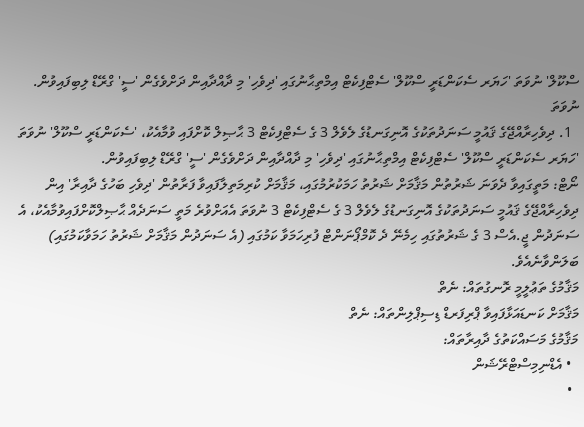ސްކޫލް' ނުވަތަ 'ހަޔަރ ސެކަންޑަރީ ސްކޫލް' ސެޓްފިކެޓް އިމްތިޙާނުގައި 'ދިވެހި' މި ދާއްދާއިން ދަށްވެގެން 'ސީ' ގްރޭޑް ލިބިފައިވުން.
ނުވަތަ
  1. ދިވެހިރާއްޖޭގެ ޤައުމީ ސަނަދުތަކުގެ އޮނިގަނޑުގެ ލެވެލް 3 ގެ ސެޓްފިކެޓް 3 ޙާޞިލް ކޮށްފައި ވުމާއެކު، 'ސެކަންޑަރީ ސްކޫލް' ނުވަތަ 'ހަޔަރ ސެކަންޑަރީ ސްކޫލް' ސެޓްފިކެޓް އިމްތިޙާނުގައި 'ދިވެހި' މި ދާއްދާއިން ދަށްވެގެން 'ސީ' ގްރޭޑް ލިބިފައިވުން.
ނޯޓް: މަތީގައިވާ ދެވަނަ ޝަރުތުން މަޤާމަށް ޝަރުތު ހަމަކުރުމުގައި، މަޤާމަށް ކުރިމަތިލާފައިވާ ފަރާތުން 'ދިވެހި ބަހުގެ ދާއިރާ' އިން ދިވެހިރާއްޖޭގެ ޤައުމީ ސަނަދުތަކުގެ އޮނިގަނޑުގެ ލެވެލް 3 ގެ ސެޓްފިކެޓް 3 ނުވަތަ އެއަށްވުރެ މަތީ ސަނަދެއް ޙާޞިލްކޮށްފައިވުމާއެކު، އެ ސަނަދުން ޖީ.އެސް 3 ގެ ޝަރުތުގައި ހިމެނޭ ދެ ކޮމްޕޯނަންޓް ފުރިހަމަވާ ކަމުގައި (އެ ސަނަދުން މަޤާމަށް ޝަރުތު ހަމަވާކަމުގައި) ބަލަންވާނެއެވެ.
މަޤާމުގެ ތަޢުލީމީ ރޮނގުތައް: ނެތް
މަޤާމަށް ކަނޑައަޅާފައިވާ ޕްރިފަރޑް ޑިސިޕްލިންތައް: ނެތް
މަޤާމުގެ މަސައްކަތުގެ ދާއިރާތައް:
  • އެޑްނިމިސްޓްރޭޝަން
  •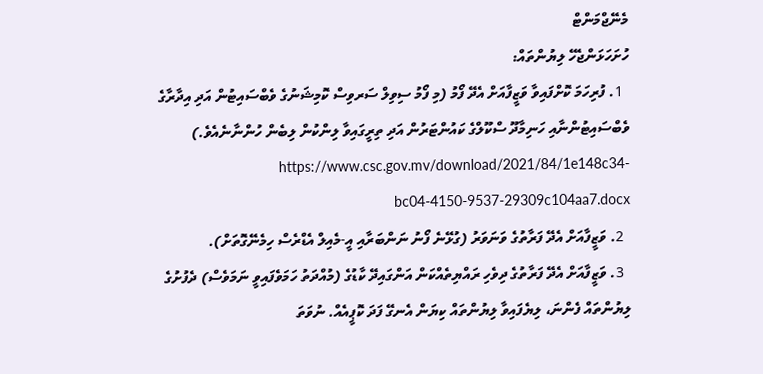މެނޭޖްމަންޓް
ހުށަހަޅަންޖެހޭ ލިޔުންތައް:
  1. ފުރިހަމަ ކޮށްފައިވާ ވަޒީފާއަށް އެދޭ ފޯމު (މި ފޯމު ސިވިލް ސަރވިސް ކޮމިޝަނުގެ ވެބްސައިޓުން އަދި އިދާރާގެ ވެބްސައިޓުންނާއި ހަނިމާދޫ ސްކޫލްގެ ކައުންޓަރުން އަދި ތިރީގައިވާ ލިންކުން ލިބެން ހުންނާނެއެވެ.) https://www.csc.gov.mv/download/2021/84/1e148c34-bc04-4150-9537-29309c104aa7.docx
  2. ވަޒީފާއަށް އެދޭ ފަރާތުގެ ވަނަވަރު (ގުޅޭނެ ފޯނު ނަންބަރާއި އީ-މެއިލް އެޑްރެސް ހިމެނޭގޮތަށް).
  3. ވަޒީފާއަށް އެދޭ ފަރާތުގެ ދިވެހި ރައްޔިތެއްކަން އަންގައިދޭ ކާޑުގެ (މުއްދަތު ހަމަވެފައިވީ ނަމަވެސް) ދެފުށުގެ ލިޔުންތައް ފެންނަ، ލިޔެފައިވާ ލިޔުންތައް ކިޔަން އެނގޭ ފަދަ ކޮޕީއެއް. ނުވަތަ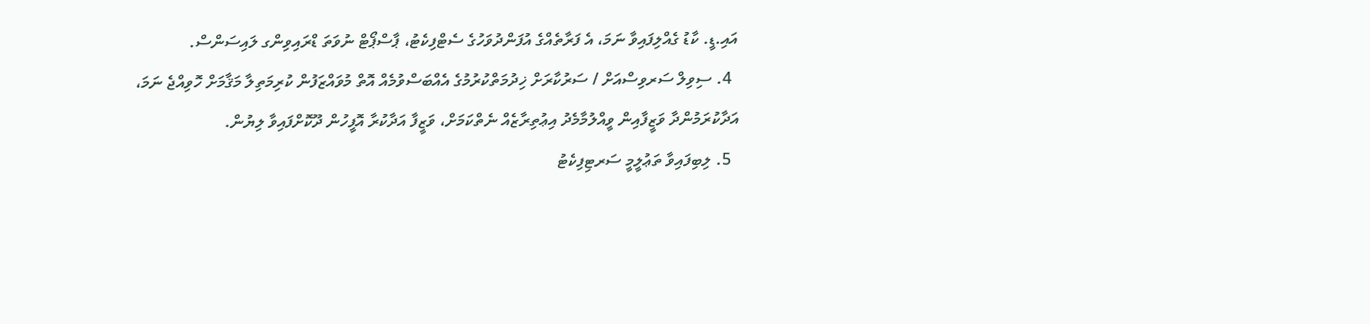އައި.ޑީ. ކާޑު ގެއްލިފައިވާ ނަމަ، އެ ފަރާތެއްގެ އުފަންދުވަހުގެ ސެޓްފިކެޓު، ޕާސްޕޯޓް ނުވަތަ ޑްރައިވިންގ ލައިސަންސް.
  4. ސިވިލް ސަރވިސްއަށް / ސަރުކާރަށް ޚިދުމަތްކުރުމުގެ އެއްބަސްވުމެއް އޮތް މުވައްޒަފުން ކުރިމަތިލާ މަޤާމަށް ހޮވިއްޖެ ނަމަ، އަދާކުރަމުންދާ ވަޒީފާއިން ވީއްލުމާމެދު އިޢުތިރާޒެއް ނެތްކަމަށް، ވަޒީފާ އަދާކުރާ އޮފީހުން ދޫކޮށްފައިވާ ލިޔުން.
  5. ލިބިފައިވާ ތަޢުލީމީ ސަރޓިފިކެޓު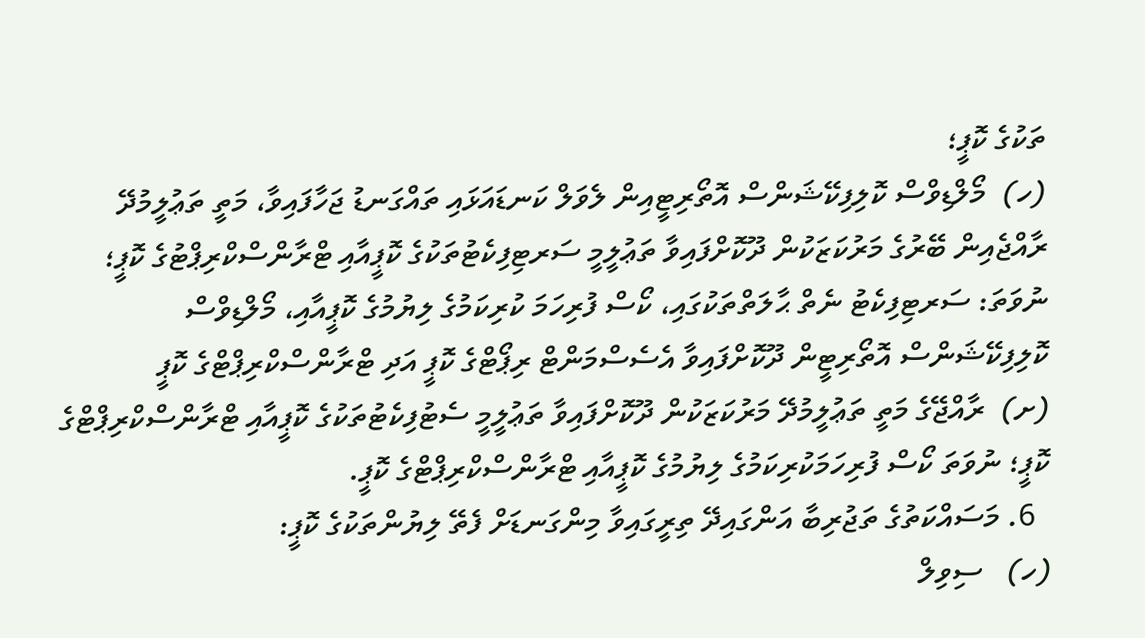ތަކުގެ ކޮޕީ؛
(ހ)  މޯލްޑިވްސް ކޮލިފިކޭޝަންސް އޮތޯރިޓީއިން ލެވަލް ކަނޑައަޅައި ތައްގަނޑު ޖަހާފައިވާ، މަތީ ތަޢުލީމުދޭ ރާއްޖެއިން ބޭރުގެ މަރުކަޒަކުން ދޫކޮށްފައިވާ ތަޢުލީމީ ސަރޓިފިކެޓުތަކުގެ ކޮޕީއާއި ޓްރާންސްކްރިޕްޓުގެ ކޮޕީ؛ ނުވަތަ: ސަރޓިފިކެޓު ނެތް ޙާލަތްތަކުގައި، ކޯސް ފުރިހަމަ ކުރިކަމުގެ ލިޔުމުގެ ކޮޕީއާއި، މޯލްޑިވްސް ކޮލިފިކޭޝަންސް އޮތޯރިޓީން ދޫކޮށްފައިވާ އެސެސްމަންޓް ރިޕޯޓްގެ ކޮޕީ އަދި ޓްރާންސްކްރިޕްޓްގެ ކޮޕީ
(ށ)  ރާއްޖޭގެ މަތީ ތަޢުލީމުދޭ މަރުކަޒަކުން ދޫކޮށްފައިވާ ތަޢުލީމީ ސެޓުފިކެޓުތަކުގެ ކޮޕީއާއި ޓްރާންސްކްރިޕްޓްގެ ކޮޕީ؛ ނުވަތަ ކޯސް ފުރިހަމަކުރިކަމުގެ ލިޔުމުގެ ކޮޕީއާއި ޓްރާންސްކްރިޕްޓްގެ ކޮޕީ.
  6. މަސައްކަތުގެ ތަޖުރިބާ އަންގައިދޭ ތިރީގައިވާ މިންގަނޑަށް ފެތޭ ލިޔުންތަކުގެ ކޮޕީ:
(ހ)   ސިވިލް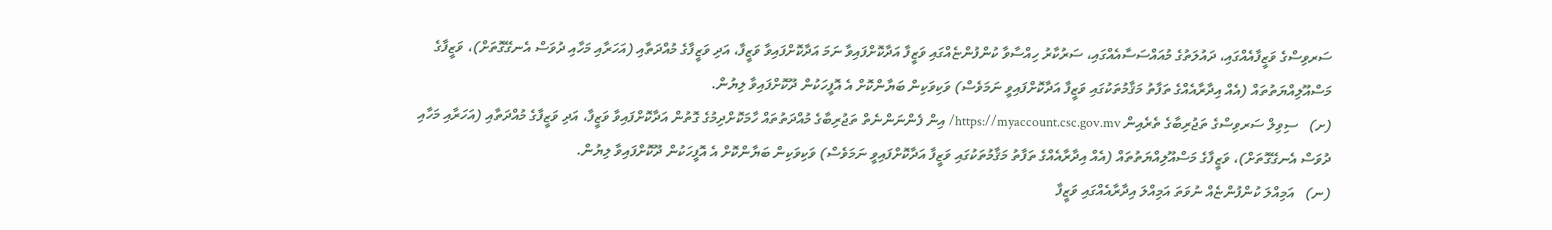ސަރވިސްގެ ވަޒީފާއެއްގައި، ދައުލަތުގެ މުއައްސަސާއެއްގައި، ސަރުކާރު ހިއްސާވާ ކުންފުންޏެއްގައި ވަޒީފާ އަދާކޮށްފައިވާ ނަމަ އަދާކޮށްފައިވާ ވަޒީފާ، އަދި ވަޒީފާގެ މުއްދަތާއި (އަހަރާއި މަހާއި ދުވަސް އެނގޭގޮތަށް)، ވަޒީފާގެ މަސްއޫލިއްޔަތުތައް (އެއް އިދާރާއެއްގެ ތަފާތު މަޤާމުތަކުގައި ވަޒީފާ އަދާކޮށްފައިވީ ނަމަވެސް) ވަކިވަކިން ބަޔާންކޮށް އެ އޮފީހަކުން ދޫކޮށްފައިވާ ލިޔުން.
(ށ)   ސިވިލް ސަރވިސްގެ ތަޖުރިބާގެ ތެރެއިން https://myaccount.csc.gov.mv/ އިން ފެންނަންނެތް ތަޖުރިބާގެ މުއްދަތުތައް ހާމަކޮށްދިމުގެ ގޮތުން އަދާކޮށްފައިވާ ވަޒީފާ، އަދި ވަޒީފާގެ މުއްދަތާއި (އަހަރާއި މަހާއި ދުވަސް އެނގޭގޮތަށް)، ވަޒީފާގެ މަސްއޫލިއްޔަތުތައް (އެއް އިދާރާއެއްގެ ތަފާތު މަޤާމުތަކުގައި ވަޒީފާ އަދާކޮށްފައިވީ ނަމަވެސް) ވަކިވަކިން ބަޔާންކޮށް އެ އޮފީހަކުން ދޫކޮށްފައިވާ ލިޔުން.
(ނ)   އަމިއްލަ ކުންފުންޏެއް ނުވަތަ އަމިއްލަ އިދާރާއެއްގައި ވަޒީފާ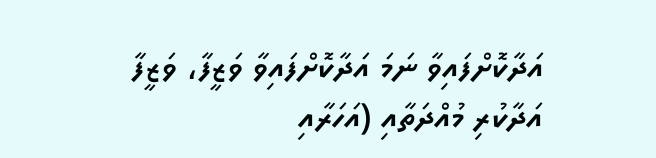އަދާކޮށްފައިވާ ނަމަ އަދާކޮށްފައިވާ ވަޒީފާ، ވަޒީފާ އަދާކުރި މުއްދަތާއި (އަހަރާއި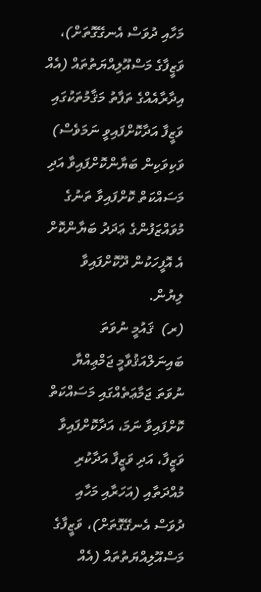މަހާއި ދުވަސް އެނގޭގޮތަށް)، ވަޒީފާގެ މަސްއޫލިއްޔަތުތައް (އެއް އިދާރާއެއްގެ ތަފާތު މަޤާމުތަކުގައި ވަޒީފާ އަދާކޮށްފައިވީ ނަމަވެސް) ވަކިވަކިން ބަޔާންކޮށްފައިވާ އަދި މަސައްކަތް ކޮށްފައިވާ ތަނުގެ މުވައްޒަފުންގެ ޢަދަދު ބަޔާންކޮށް އެ އޮފީހަކުން ދޫކޮށްފައިވާ ލިޔުން.
(ރ)  ޤައުމީ ނުވަތަ ބައިނަލްއަޤުވާމީ ޖަމްޢިއްޔާ ނުވަތަ ޖަމާޢަތެއްގައި މަސައްކަތް ކޮށްފައިވާ ނަމަ، އަދާކޮށްފައިވާ ވަޒީފާ، އަދި ވަޒީފާ އަދާކުރި މުއްދަތާއި (އަހަރާއި މަހާއި ދުވަސް އެނގޭގޮތަށް)، ވަޒީފާގެ މަސްއޫލިއްޔަތުތައް (އެއް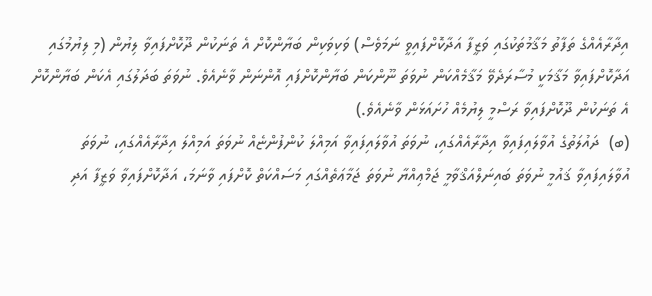އިދާރާއެއްގެ ތަފާތު މަޤާމުތަކުގައި ވަޒީފާ އަދާކޮށްފައިވީ ނަމަވެސް) ވަކިވަކިން ބަޔާންކޮށް އެ ތަނަކުން ދޫކޮށްފައިވާ ލިޔުން (މި ލިޔުމުގައި އަދާކޮށްފައިވާ މަޤާމަކީ މުސާރަދެވޭ މަޤާމެއްކަން ނުވަތަ ނޫންކަން ބަޔާންކޮށްފައި އޮންނަން ވާނެއެވެ. ނުވަތަ ބަދަލުގައި އެކަން ބަޔާންކޮށް އެ ތަނަކުން ދޫކޮށްފައިވާ ރަސްމީ ލިޔުމެއް ހުށައަޅަން ވާނެއެވެ.)
(ބ)  ދައުލަތުގެ އުވާލައިފައިވާ އިދާރާއެއްގައި، ނުވަތަ އުވާލައިފައިވާ އަމިއްލަ ކުންފުންޏެއް ނުވަތަ އަމިއްލަ އިދާރާއެއްގައި، ނުވަތަ އުވާލައިފައިވާ ޤައުމީ ނުވަތަ ބައިނަލްއަޤްވާމީ ޖަމްޢިއްޔާ ނުވަތަ ޖަމާޢަތެއްގައި މަސައްކަތް ކޮށްފައި ވާނަމަ، އަދާކޮށްފައިވާ ވަޒީފާ އަދި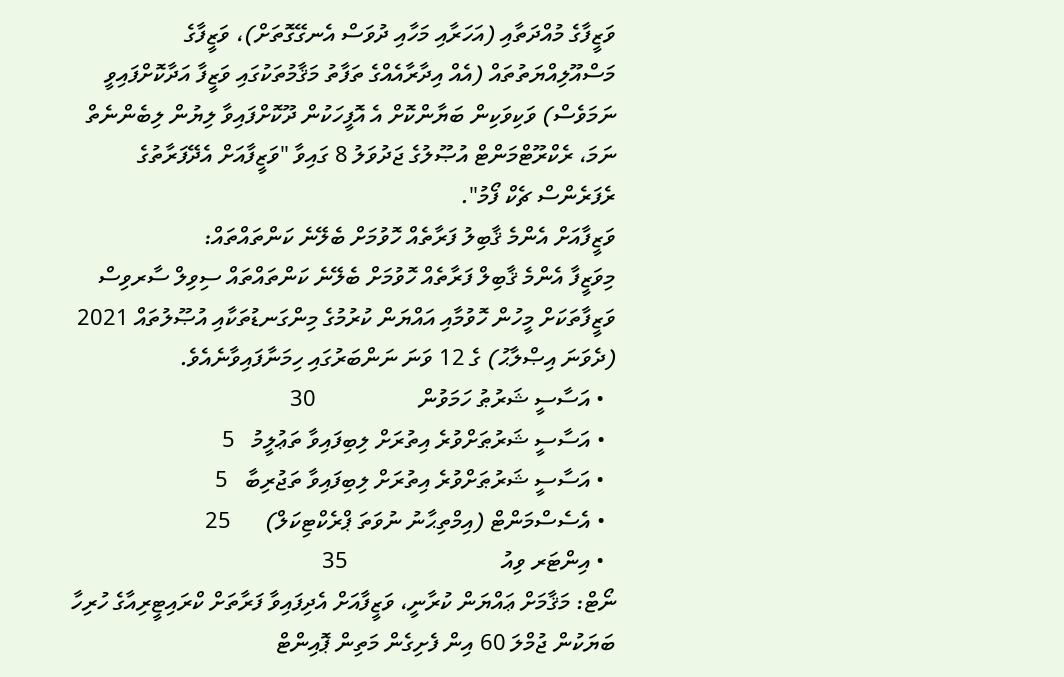ވަޒީފާގެ މުއްދަތާއި (އަހަރާއި މަހާއި ދުވަސް އެނގޭގޮތަށް)، ވަޒީފާގެ މަސްއޫލިއްޔަތުތައް (އެއް އިދާރާއެއްގެ ތަފާތު މަޤާމުތަކުގައި ވަޒީފާ އަދާކޮށްފައިވީ ނަމަވެސް) ވަކިވަކިން ބަޔާންކޮށް އެ އޮފީހަކުން ދޫކޮށްފައިވާ ލިޔުން ލިބެންނެތް ނަމަ، ރެކްރޫޓްމަންޓް އުޞޫލުގެ ޖަދުވަލު 8 ގައިވާ "ވަޒީފާއަށް އެދޭފަރާތުގެ ރެފަރެންސް ޗެކް ފޯމު".
ވަޒީފާއަށް އެންމެ ޤާބިލު ފަރާތެއް ހޮވުމަށް ބެލޭނެ ކަންތައްތައް:
މިވަޒީފާ އެންމެ ޤާބިލް ފަރާތެއް ހޮވުމަށް ބެލޭނެ ކަންތައްތައް ސިވިލް ސާރވިސް ވަޒީފާތަކަށް މީހުން ހޮވުމާއި އައްޔަން ކުރުމުގެ މިންގަނޑުތަކާއި އުޞޫލުތައް 2021 (ދެވަނަ އިޞްލާޙު) ގެ 12 ވަނަ ނަންބަރުގައި ހިމަނާފައިވާނެއެވެ.
  • އަސާސީ ޝަރުޠު ހަމަވުން                  30
  • އަސާސީ ޝަރުޠަށްވުރެ އިތުރަށް ލިބިފައިވާ ތަޢުލީމު   5
  • އަސާސީ ޝަރުޠަށްވުރެ އިތުރަށް ލިބިފައިވާ ތަޖުރިބާ   5
  • އެސެސްމަންޓް (އިމްތިޙާނު ނުވަތަ ޕްރެކްޓިކަލް)      25
  • އިންޓަރ ވިއު                           35
ނޯޓް: މަޤާމަށް ޢައްޔަން ކުރާނީ، ވަޒީފާއަށް އެދިފައިވާ ފަރާތަށް ކްރައިޓީރިއާގެ ހުރިހާ ބަޔަކުން ޖުމްލަ 60 އިން ފެށިގެން މަތިން ޕޮއިންޓް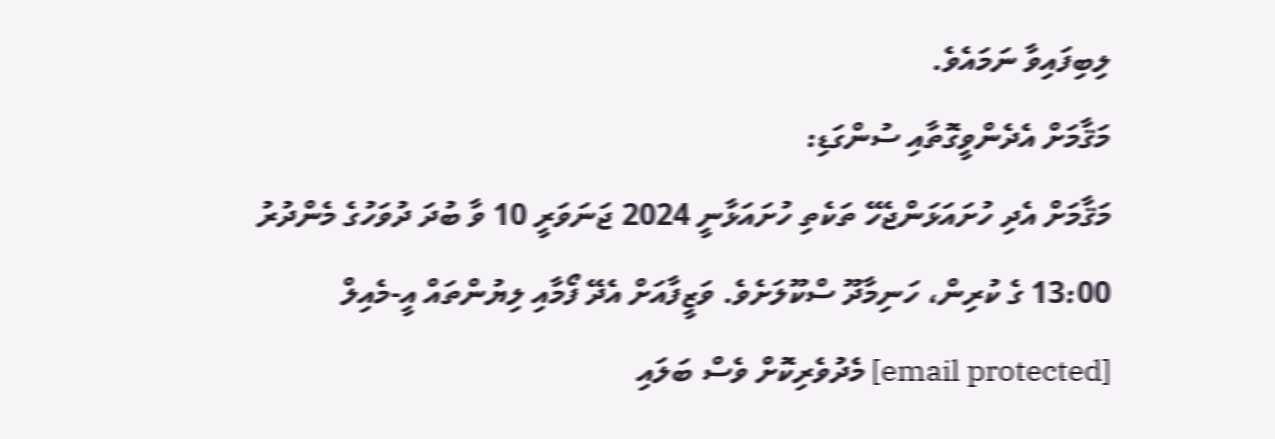ލިބިފައިވާ ނަމައެވެ.
މަޤާމަށް އެދެންވީގޮތާއި ސުންގަޑި:
މަޤާމަށް އެދި ހުށައަޅަންޖެހޭ ތަކެތި ހުށައަޅާނީ 2024 ޖަނަވަރީ 10 ވާ ބުދަ ދުވަހުގެ މެންދުރު 13:00 ގެ ކުރިން، ހަނިމާދޫ ސްކޫލަށެވެ. ވަޒީފާއަށް އެދޭ ފޯމާއި ލިޔުންތައް އީ-މެއިލް  [email protected] މެދުވެރިކޮށް ވެސް ބަލައި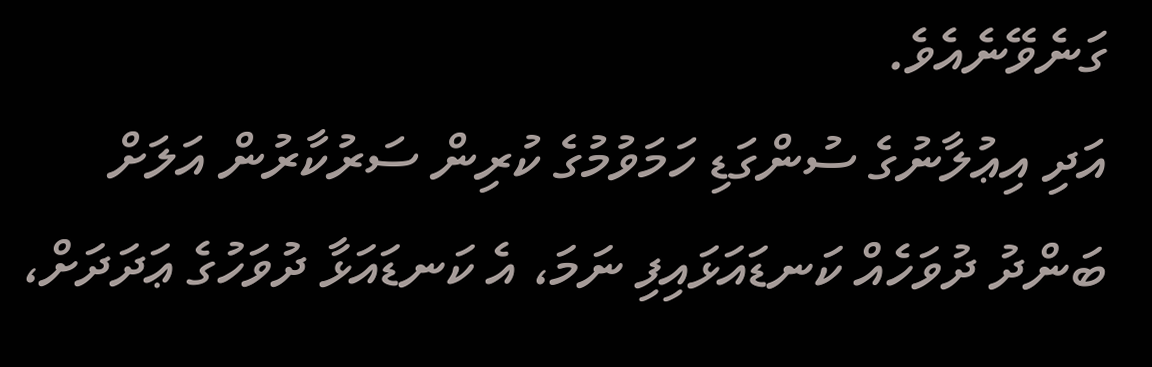ގަނެވޭނެއެވެ.
އަދި އިޢުލާނުގެ ސުންގަޑި ހަމަވުމުގެ ކުރިން ސަރުކާރުން އަލަށް ބަންދު ދުވަހެއް ކަނޑައަޅައިފި ނަމަ، އެ ކަނޑައަޅާ ދުވަހުގެ ޢަދަދަށް،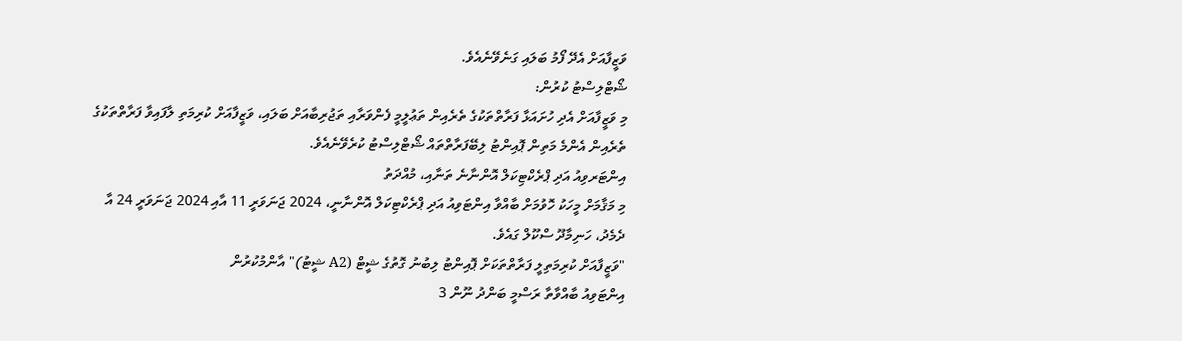ވަޒީފާއަށް އެދޭ ފޯމު ބަލައި ގަނެވޭނެއެވެ.
ޝޯޓްލިސްޓު ކުރުން:
މި ވަޒީފާއަށް އެދި ހުށައަޅާ ފަރާތްތަކުގެ ތެރެއިން ތަޢުލީމީ ފެންވަރާއި ތަޖުރިބާއަށް ބަލައި، ވަޒީފާއަށް ކުރިމަތި ލާފައިވާ ފަރާތްތަކުގެ ތެރެއިން އެންމެ މަތިން ޕޮއިންޓު ލިބޭފަރާތްތައް ޝޯޓްލިސްޓު ކުރެވޭނެއެވެ.
އިންޓަރވިއު އަދި ޕްރެކްޓިކަލް އޮންނާނެ ތަނާއި، މުއްދަތު
މި މަޤާމަށް މީހަކު ހޮވުމަށް ބާއްވާ އިންޓަވިއު އަދި ޕްރެކްޓިކަލް އޮންނާނީ، 2024 ޖަނަވަރީ 11 އާއި 2024 ޖަނަވަރީ 24 އާ ދެމެދު، ހަނިމާދޫ ސްކޫލް ގައެވެ.
"ވަޒީފާއަށް ކުރިމަތިލީ ފަރާތްތަކަށް ޕޮއިންޓު ލިބުނު ގޮތުގެ ޝީޓް (A2 ޝީޓު)" އާންމުކުރުން
އިންޓަވިއު ބާއްވާތާ ރަސްމީ ބަންދު ނޫން 3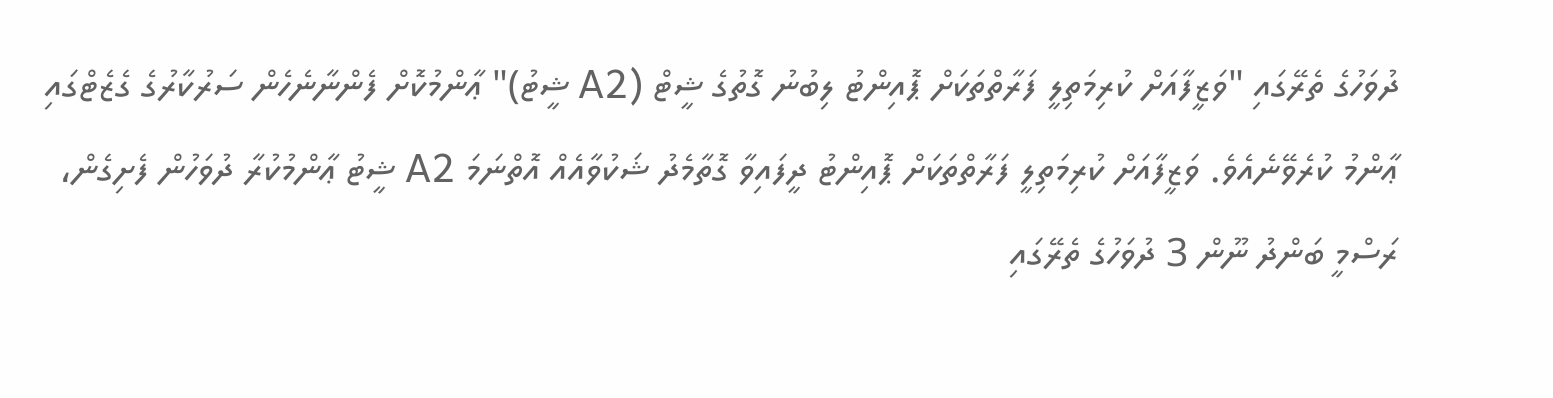ދުވަހުގެ ތެރޭގައި "ވަޒީފާއަށް ކުރިމަތިލީ ފަރާތްތަކަށް ޕޮއިންޓު ލިބުނު ގޮތުގެ ޝީޓް (A2 ޝީޓު)" ޢާންމުކޮށް ފެންނާނެހެން ސަރުކާރުގެ ގެޒެޓްގައި ޢާންމު ކުރެވޭނެއެވެ. ވަޒީފާއަށް ކުރިމަތިލީ ފަރާތްތަކަށް ޕޮއިންޓު ދީފައިވާ ގޮތާމެދު ޝަކުވާއެއް އޮތްނަމަ A2 ޝީޓު ޢާންމުކުރާ ދުވަހުން ފެށިގެން، ރަސްމީ ބަންދު ނޫން 3 ދުވަހުގެ ތެރޭގައި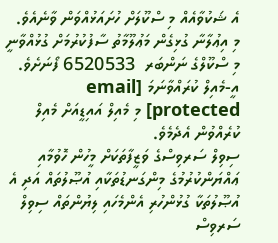އެ ޝަކުވާއެއް މި ސްކޫލަށް ހުށައަޅުއްވަން ވާނެއެވެ.
މި އިޢުލާނާ ގުޅިގެން މަޢުލޫމާތު ސާފުކުރުމަށް ގުޅުއްވާނީ މި ސްކޫލްގެ ނަންބަރ  6520533 ފޯނަށެވެ. އީ-މެއިލް ކުރައްވާނަމަ [email protected] މި މެއިލް އައިޑީއަށް މެއިލް ކުރެއްވުން އެދެމެވެ.
ސިވިލް ސަރވިސްގެ ވަޒީފާތަކަށް މީހުން ހޮވުމާއި ޢައްޔަންކުރުމުގެ މިންގަނޑުތަކާއި އުޞޫލުތައް އަދި އެ އުޞޫލުތަކާ ގުޅުންހުރި އެންމެހައި ލިޔުންތައް ސިވިލް ސަރވިސް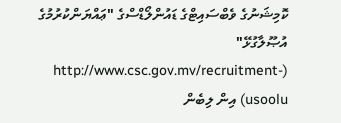ކޮމިޝަނުގެ ވެބްސައިޓްގެ ޑައުންލޯޑްސްގެ "ޢައްޔަންކުރުމުގެ އުޞޫލާގުޅޭ" (http://www.csc.gov.mv/recruitment-usoolu) އިން ލިބެން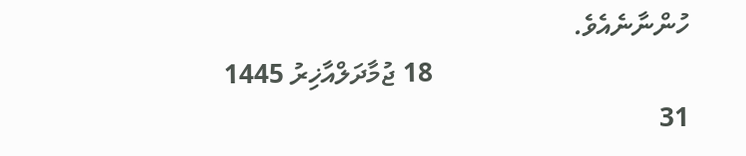ހުންނާނެއެވެ.
                                      18 ޖުމާދަލްއާޚިރު 1445
31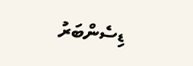ޑިސެންބަރު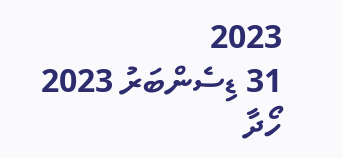2023
31 ޑިސެންބަރު 2023
ހޯދާ